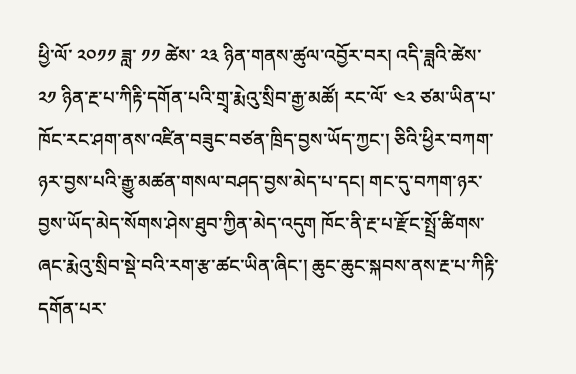ཕྱི་ལོ་ ༢༠༡༡ ཟླ་ ༡༡ ཚེས་ ༢༣ ཉིན་གནས་ཚུལ་འབྱོར་བར། འདི་ཟླའི་ཚེས་ ༢༡ ཉིན་རྔ་པ་ཀིརྟི་དགོན་པའི་གྲྭ་རྨེའུ་སྲིབ་རྒྱ་མཚོ། རང་ལོ་ ༤༢ ཙམ་ཡིན་པ་ཁོང་རང་ཤག་ནས་འཛིན་བཟུང་བཙན་ཁྲིད་བྱས་ཡོད་ཀྱང་། ཅིའི་ཕྱིར་བཀག་ཉར་བྱས་པའི་རྒྱུ་མཚན་གསལ་བཤད་བྱས་མེད་པ་དང། གང་དུ་བཀག་ཉར་བྱས་ཡོད་མེད་སོགས་ཤེས་ཐུབ་ཀྱིན་མེད་འདུག ཁོང་ནི་རྔ་པ་རྫོང་སྤྲོ་ཚིགས་ཞང་རྨེའུ་སྲིབ་སྡེ་བའི་རག་རྩ་ཚང་ཡིན་ཞིང་། ཆུང་ཆུང་སྐབས་ནས་རྔ་པ་ཀིརྟི་དགོན་པར་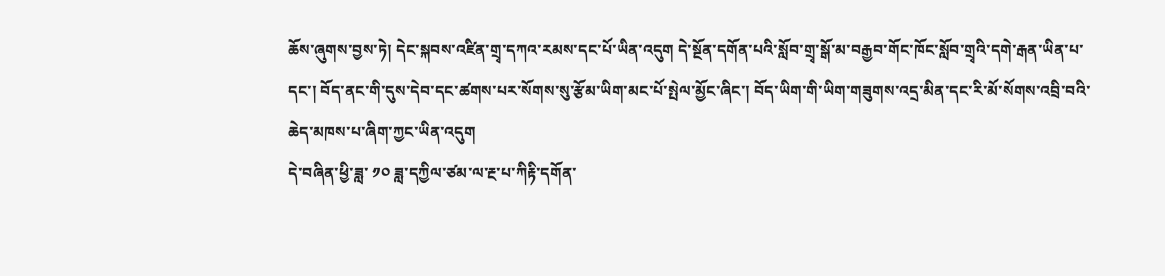ཆོས་ཞུགས་བྱས་ཏེ། དེང་སྐབས་འཛིན་གྲྭ་དཀའ་རམས་དང་པོ་ཡིན་འདུག དེ་སྔོན་དགོན་པའི་སློབ་གྲྭ་སྒོ་མ་བརྒྱབ་གོང་ཁོང་སློབ་གྲྭའི་དགེ་རྒན་ཡིན་པ་དང་། བོད་ནང་གི་དུས་དེབ་དང་ཚགས་པར་སོགས་སུ་རྩོམ་ཡིག་མང་པོ་སྤེལ་མྱོང་ཞིང་། བོད་ཡིག་གི་ཡིག་གཟུགས་འདྲ་མིན་དང་རི་མོ་སོགས་འབྲི་བའི་ཆེད་མཁས་པ་ཞིག་ཀྱང་ཡིན་འདུག
དེ་བཞིན་ཕྱི་ཟླ་ ༡༠ ཟླ་དཀྱིལ་ཙམ་ལ་རྔ་པ་ཀིརྟི་དགོན་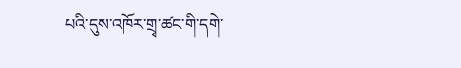པའི་དུས་འཁོར་གྲྭ་ཚང་གི་དགེ་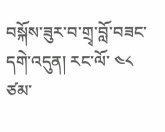བསྐོས་ཟུར་བ་གྲྭ་བློ་བཟང་དགེ་འདུན། རང་ལོ་ ༤༨ ཙམ་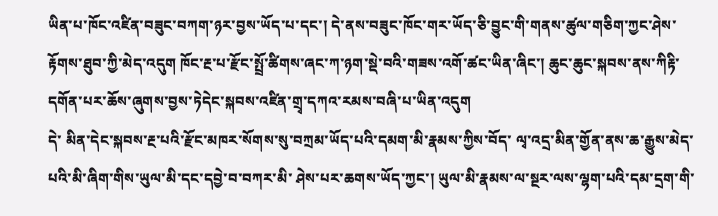ཡིན་པ་ཁོང་འཛིན་བཟུང་བཀག་ཉར་བྱས་ཡོད་པ་དང་། དེ་ནས་བཟུང་ཁོང་གར་ཡོད་ཅི་བྱུང་གི་གནས་ཚུལ་གཅིག་ཀྱང་ཤེས་རྟོགས་ཐུབ་ཀྱི་མེད་འདུག ཁོང་རྔ་པ་རྫོང་སྤྲོ་ཚིགས་ཞང་ཀ་ཉག་སྡེ་བའི་གཟས་འགོ་ཚང་ཡིན་ཞིང་། ཆུང་ཆུང་སྐབས་ནས་ཀིརྟི་དགོན་པར་ཆོས་ཞུགས་བྱས་ཏེདེང་སྐབས་འཛིན་གྲྭ་དཀའ་རམས་བཞི་པ་ཡིན་འདུག
དེ་ མིན་དེང་སྐབས་རྔ་པའི་རྫོང་མཁར་སོགས་སུ་བཀྲམ་ཡོད་པའི་དམག་མི་རྣམས་ཀྱིས་བོད་ ལྭ་འདྲ་མིན་གྱོན་ནས་ཆ་རྒྱུས་མེད་པའི་མི་ཞིག་གིས་ཡུལ་མི་དང་དབྱེ་བ་བཀར་མི་ ཤེས་པར་ཆགས་ཡོད་ཀྱང་། ཡུལ་མི་རྣམས་ལ་སྔར་ལས་ལྷག་པའི་དམ་དྲག་གི་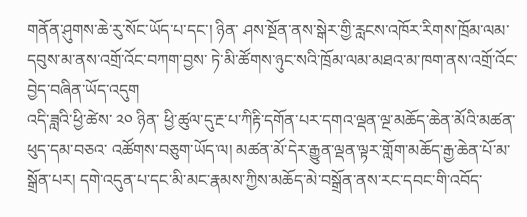གནོན་ཤུགས་ཆེ་རུ་སོང་ཡོད་པ་དང་། ཉིན་ ཤས་སྔོན་ནས་སྒེར་གྱི་རླངས་འཁོར་རིགས་ཁྲོམ་ལམ་དབུས་མ་ནས་འགྲོ་འོང་བཀག་བྱས་ ཏེ་མི་ཚོགས་ཉུང་སའི་ཁྲོམ་ལམ་མཐའ་མ་ཁག་ནས་འགྲོ་འོང་བྱེད་བཞིན་ཡོད་འདུག
འདི་ཟླའི་ཕྱི་ཚེས་ ༢༠ ཉིན་ ཕྱི་ཚུལ་དུ་རྔ་པ་ཀིརྟི་དགོན་པར་དགའ་ལྡན་ལྔ་མཆོད་ཆེན་མོའི་མཚན་ཕུད་དམ་བཅའ་ འཚོགས་བཅུག་ཡོད་ལ། མཚན་མོ་དེར་རྒྱུན་ལྡན་ལྟར་གློག་མཆོད་རྒྱ་ཆེན་པོ་མ་སྒྲོན་པར། དགེ་འདུན་པ་དང་མི་མང་རྣམས་ཀྱིས་མཆོད་མེ་བསྒྲོན་ནས་རང་དབང་གི་འབོད་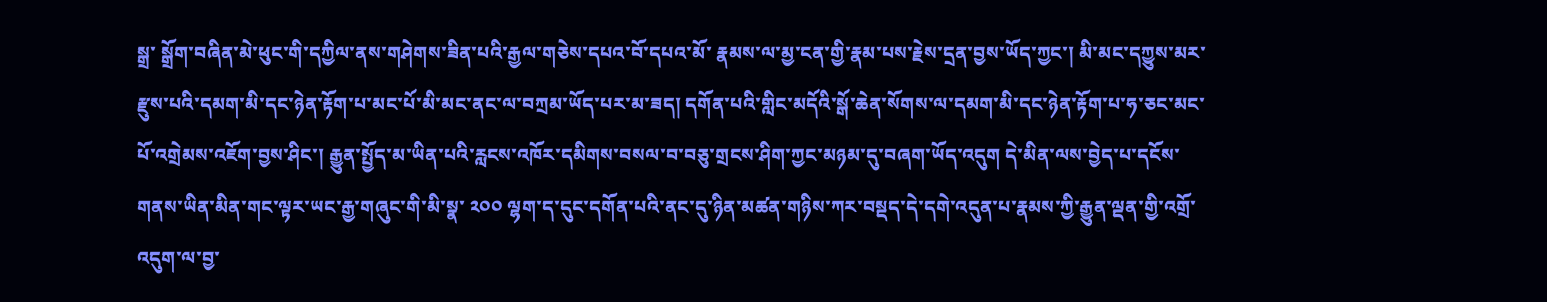སྒྲ་ སྒྲོག་བཞིན་མེ་ཕུང་གི་དཀྱིལ་ནས་གཤེགས་ཟིན་པའི་རྒྱལ་གཅེས་དཔའ་བོ་དཔའ་མོ་ རྣམས་ལ་མྱ་ངན་གྱི་རྣམ་པས་རྗེས་དྲན་བྱས་ཡོད་ཀྱང་། མི་མང་དཀྱུས་མར་རྫུས་པའི་དམག་མི་དང་ཉེན་རྟོག་པ་མང་པོ་མི་མང་ནང་ལ་བཀྲམ་ཡོད་པར་མ་ཟད། དགོན་པའི་གླིང་མདོའི་སྒོ་ཆེན་སོགས་ལ་དམག་མི་དང་ཉེན་རྟོག་པ་ཧ་ཅང་མང་པོ་འགྲེམས་འཇོག་བྱས་ཤིང་། རྒྱུན་སྤྱོད་མ་ཡིན་པའི་རླངས་འཁོར་དམིགས་བསལ་བ་བཅུ་གྲངས་ཤིག་ཀྱང་མཉམ་དུ་བཞག་ཡོད་འདུག དེ་མིན་ལས་བྱེད་པ་དངོས་གནས་ཡིན་མིན་གང་ལྟར་ཡང་རྒྱ་གཞུང་གི་མི་སྣ་ ༢༠༠ ལྷག་ད་དུང་དགོན་པའི་ནང་དུ་ཉིན་མཚན་གཉིས་ཀར་བསྡད་དེ་དགེ་འདུན་པ་རྣམས་ཀྱི་རྒྱུན་ལྡན་གྱི་འགྲོ་འདུག་ལ་བྱ་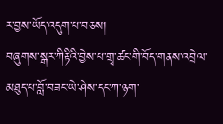ར་བྱས་ཡོད་འདུག་པ་བཅས།
བཞུགས་སྒར་ཀིརྟིའི་བྱེས་པ་གྲྭ་ཚང་གི་བོད་གནས་འབྲེལ་མཐུད་པ་བློ་བཟང་ཡེ་ཤེས་དང་ཀ་ཉག་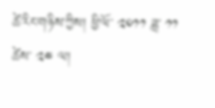ཚེ་རིང་གཉིས་ཀྱིས། ཕྱི་ལོ་ ༢༠༡༡ ཟླ་ ༡༡ ཚེས་ ༢༤ ལ།